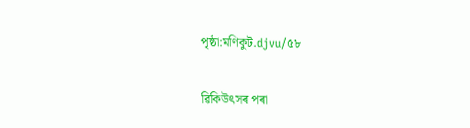পৃষ্ঠা:মণিকুট.djvu/৫৮

ৱিকিউৎসৰ পৰা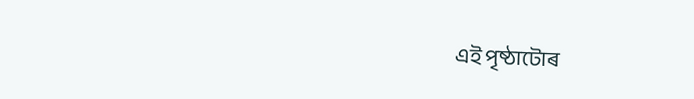এই পৃষ্ঠাটোৰ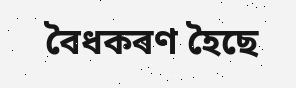বৈধকৰণ হৈছে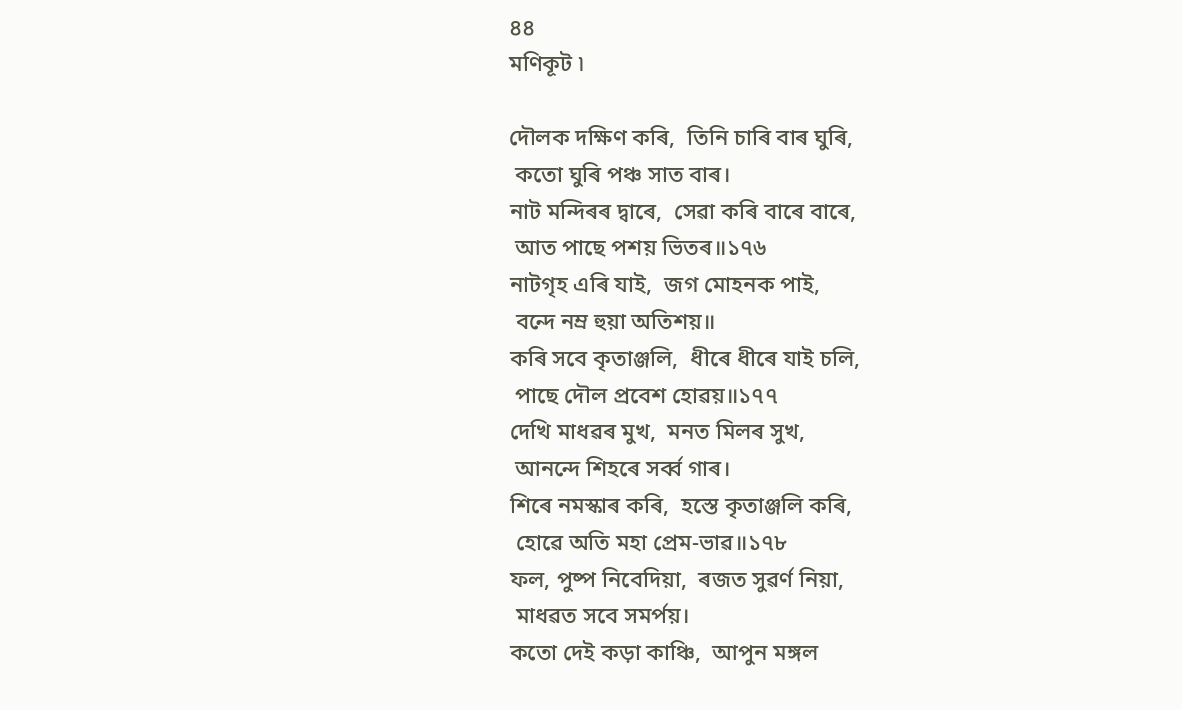৪৪
মণিকূট ৷

দৌলক দক্ষিণ কৰি,  তিনি চাৰি বাৰ ঘুৰি,
 কতো ঘুৰি পঞ্চ সাত বাৰ।
নাট মন্দিৰৰ দ্বাৰে,  সেৱা কৰি বাৰে বাৰে,
 আত পাছে পশয় ভিতৰ॥১৭৬
নাটগৃহ এৰি যাই,  জগ মোহনক পাই,
 বন্দে নম্ৰ হুয়া অতিশয়॥
কৰি সবে কৃতাঞ্জলি,  ধীৰে ধীৰে যাই চলি,
 পাছে দৌল প্ৰবেশ হোৱয়॥১৭৭
দেখি মাধৱৰ মুখ,  মনত মিলৰ সুখ,
 আনন্দে শিহৰে সৰ্ব্ব গাৰ।
শিৰে নমস্কাৰ কৰি,  হস্তে কৃতাঞ্জলি কৰি,
 হোৱে অতি মহা প্ৰেম-ভাৱ॥১৭৮
ফল, পুষ্প নিবেদিয়া,  ৰজত সুৱৰ্ণ নিয়া,
 মাধৱত সবে সমৰ্পয়।
কতো দেই কড়া কাঞ্চি,  আপুন মঙ্গল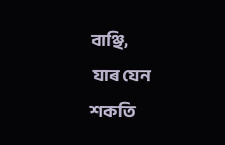বাঞ্ছি,
 যাৰ যেন শকতি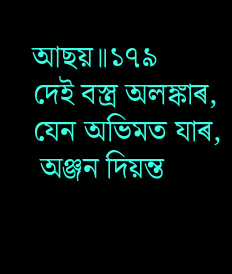আছয়॥১৭৯
দেই বস্ত্ৰ অলঙ্কাৰ,  যেন অভিমত যাৰ,
 অঞ্জন দিয়ন্ত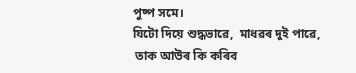পুষ্প সমে।
যিটো দিয়ে শুদ্ধভাৱে,  মাধৱৰ দুই পাৱে,
 তাক আউৰ কি কৰিব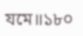যমে॥১৮০